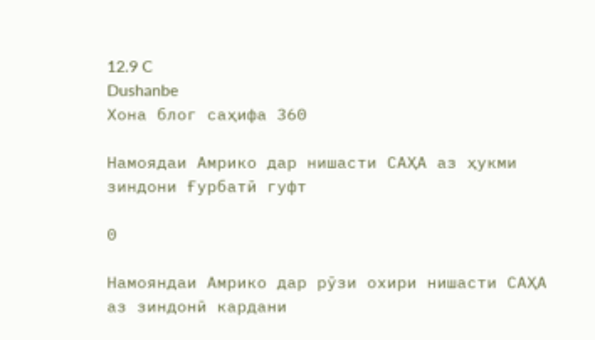12.9 C
Dushanbe
Хона блог саҳифа 360

Намоядаи Амрико дар нишасти САҲА аз ҳукми зиндони Ғурбатӣ гуфт

0

Намояндаи Амрико дар рӯзи охири нишасти САҲА аз зиндонӣ кардани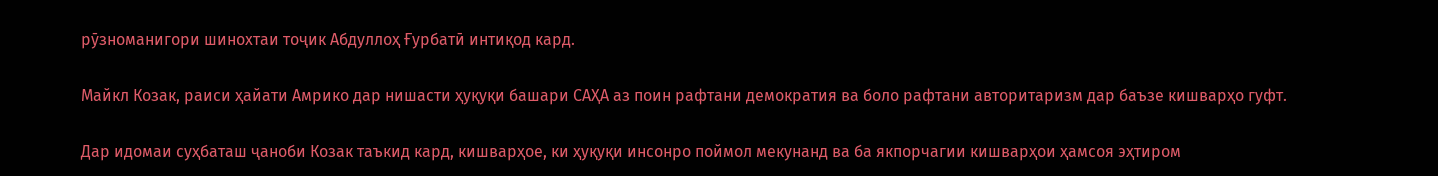рӯзноманигори шинохтаи тоҷик Абдуллоҳ Ғурбатӣ интиқод кард.

Майкл Козак, раиси ҳайати Амрико дар нишасти ҳуқуқи башари САҲА аз поин рафтани демократия ва боло рафтани авторитаризм дар баъзе кишварҳо гуфт.

Дар идомаи суҳбаташ ҷаноби Козак таъкид кард, кишварҳое, ки ҳуқуқи инсонро поймол мекунанд ва ба якпорчагии кишварҳои ҳамсоя эҳтиром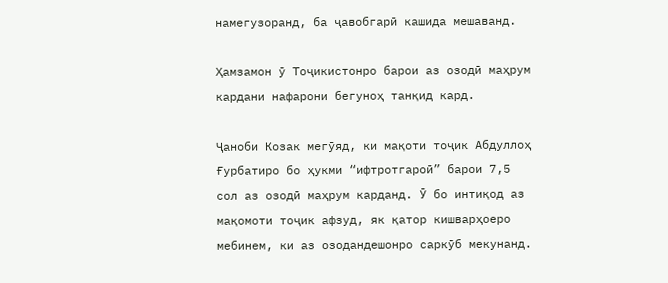намегузоранд, ба ҷавобгарӣ кашида мешаванд.

Ҳамзамон ӯ Тоҷикистонро барои аз озодӣ маҳрум кардани нафарони бегуноҳ танқид кард.

Ҷаноби Козак мегӯяд, ки мақоти тоҷик Абдуллоҳ Ғурбатиро бо ҳукми “ифтротгароӣ” барои 7,5 сол аз озодӣ маҳрум карданд. Ӯ бо интиқод аз мақомоти тоҷик афзуд, як қатор кишварҳоеро мебинем, ки аз озодандешонро саркӯб мекунанд.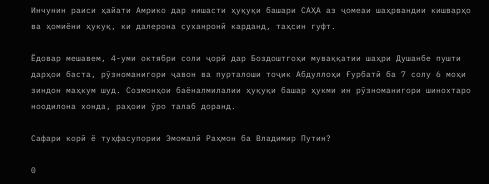Инчунин раиси ҳайати Амрико дар нишасти ҳуқуқи башари САҲА аз ҷомеаи шаҳрвандии кишварҳо ва ҳомиёни ҳукуқ, ки далерона суханронӣ карданд, таҳсин гуфт.

Ёдовар мешавем, 4-уми октябри соли ҷорӣ дар Боздоштгоҳи муваққатии шаҳри Душанбе пушти дарҳои баста, рӯзноманигори ҷавон ва пурталоши тоҷик Абдуллоҳи Ғурбатӣ ба 7 солу 6 моҳи зиндон маҳкум шуд. Созмонҳои баёналмилалии ҳуқуқи башар ҳукми ин рӯзноманигори шинохтаро ноодилона хонда, раҳоии ӯро талаб доранд.

Сафари корӣ ё туҳфасупории Эмомалӣ Раҳмон ба Владимир Путин?

0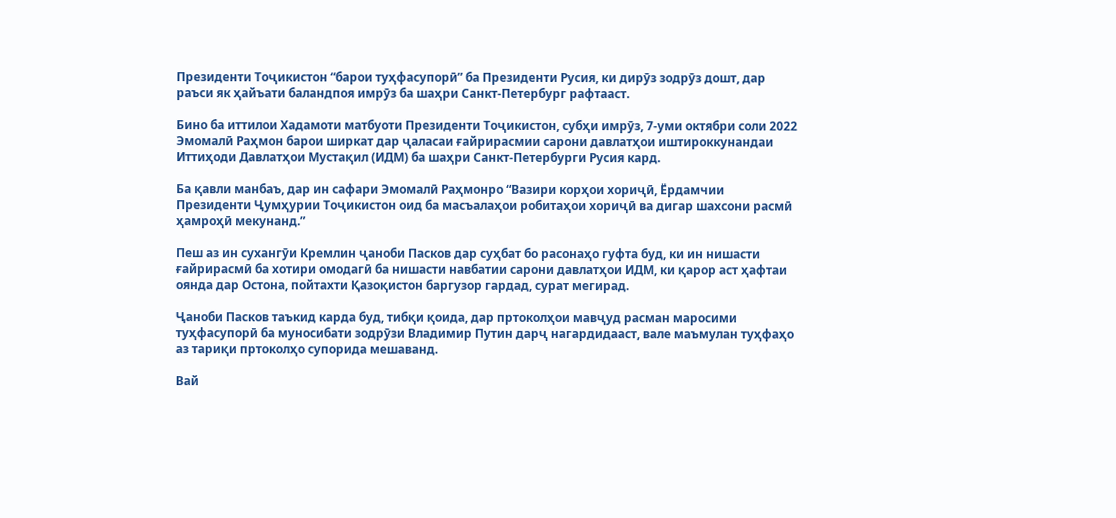Президенти Тоҷикистон “барои туҳфасупорӣ” ба Президенти Русия, ки дирӯз зодрӯз дошт, дар раъси як ҳайъати баландпоя имрӯз ба шаҳри Санкт-Петербург рафтааст.

Бино ба иттилои Хадамоти матбуоти Президенти Тоҷикистон, субҳи имрӯз, 7-уми октябри соли 2022 Эмомалӣ Раҳмон барои ширкат дар ҷаласаи ғайрирасмии сарони давлатҳои иштироккунандаи Иттиҳоди Давлатҳои Мустақил (ИДМ) ба шаҳри Санкт-Петербурги Русия кард.

Ба қавли манбаъ, дар ин сафари Эмомалӣ Раҳмонро “Вазири корҳои хориҷӣ, Ёрдамчии Президенти Ҷумҳурии Тоҷикистон оид ба масъалаҳои робитаҳои хориҷӣ ва дигар шахсони расмӣ ҳамроҳӣ мекунанд.”

Пеш аз ин сухангӯи Кремлин ҷаноби Пасков дар суҳбат бо расонаҳо гуфта буд, ки ин нишасти ғайрирасмӣ ба хотири омодагӣ ба нишасти навбатии сарони давлатҳои ИДМ, ки қарор аст ҳафтаи оянда дар Остона, пойтахти Қазоқистон баргузор гардад, сурат мегирад.

Ҷаноби Пасков таъкид карда буд, тибқи қоида, дар пртоколҳои мавҷуд расман маросими туҳфасупорӣ ба муносибати зодрӯзи Владимир Путин дарҷ нагардидааст, вале маъмулан туҳфаҳо аз тариқи пртоколҳо супорида мешаванд.

Вай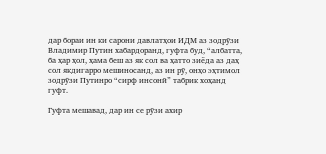дар бораи ин ки сарони давлатҳои ИДМ аз зодрӯзи Владимир Путин хабардоранд, гуфта буд, “албатта, ба ҳар ҳол, ҳама беш аз як сол ва ҳатто зиёда аз даҳ сол якдигарро мешиносанд, аз ин рӯ, онҳо эҳтимол зодрӯзи Путинро “сирф инсонӣ” табрик хоҳанд гуфт.

Гуфта мешавад, дар ин се рӯзи ахир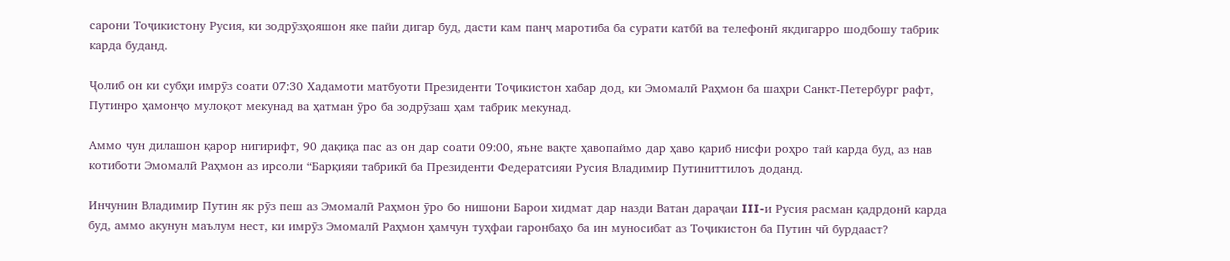сарони Тоҷикистону Русия, ки зодрӯзҳояшон яке пайи дигар буд, дасти кам панҷ маротиба ба сурати катбӣ ва телефонӣ якдигарро шодбошу табрик карда буданд.

Ҷолиб он ки субҳи имрӯз соати 07:30 Хадамоти матбуоти Президенти Тоҷикистон хабар дод, ки Эмомалӣ Раҳмон ба шаҳри Санкт-Петербург рафт, Путинро ҳамонҷо мулоқот мекунад ва ҳатман ӯро ба зодрӯзаш ҳам табрик мекунад.

Аммо чун дилашон қарор нигирифт, 90 дақиқа пас аз он дар соати 09:00, яъне вақте ҳавопаймо дар ҳаво қариб нисфи роҳро тай карда буд, аз нав котиботи Эмомалӣ Раҳмон аз ирсоли “Барқияи табрикӣ ба Президенти Федератсияи Русия Владимир Путиниттилоъ доданд.

Инчунин Владимир Путин як рӯз пеш аз Эмомалӣ Раҳмон ӯро бо нишони Барои хидмат дар назди Ватан дараҷаи III-и Русия расман қадрдонӣ карда буд, аммо акунун маълум нест, ки имрӯз Эмомалӣ Раҳмон ҳамчун туҳфаи гаронбаҳо ба ин муносибат аз Тоҷикистон ба Путин чӣ бурдааст?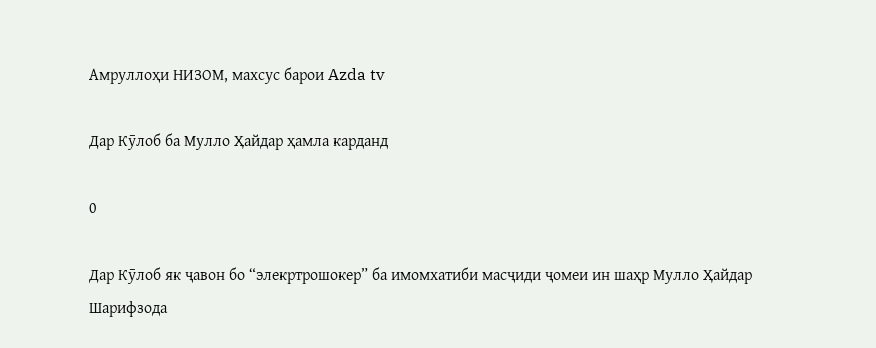Амруллоҳи НИЗОМ, махсус барои Azda tv

Дар Кӯлоб ба Мулло Ҳайдар ҳамла карданд

0

Дар Кӯлоб як ҷавон бо “элекртрошокер” ба имомхатиби масҷиди ҷомеи ин шаҳр Мулло Ҳайдар Шарифзода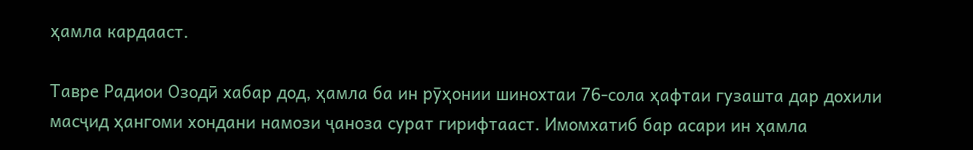ҳамла кардааст.

Тавре Радиои Озодӣ хабар дод, ҳамла ба ин рӯҳонии шинохтаи 76-сола ҳафтаи гузашта дар дохили масҷид ҳангоми хондани намози ҷаноза сурат гирифтааст. Имомхатиб бар асари ин ҳамла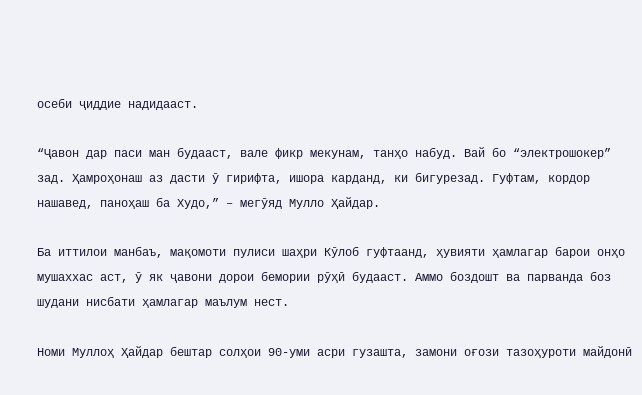осеби ҷиддие надидааст.

“Ҷавон дар паси ман будааст, вале фикр мекунам, танҳо набуд. Вай бо “электрошокер” зад. Ҳамроҳонаш аз дасти ӯ гирифта, ишора карданд, ки бигурезад. Гуфтам, кордор нашавед, паноҳаш ба Худо,” – мегӯяд Мулло Ҳайдар.

Ба иттилои манбаъ, мақомоти пулиси шаҳри Кӯлоб гуфтаанд, ҳувияти ҳамлагар барои онҳо мушаххас аст, ӯ як ҷавони дорои бемории рӯҳӣ будааст. Аммо боздошт ва парванда боз шудани нисбати ҳамлагар маълум нест.

Номи Муллоҳ Ҳайдар бештар солҳои 90-уми асри гузашта, замони оғози тазоҳуроти майдонӣ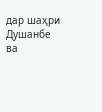дар шаҳри Душанбе ва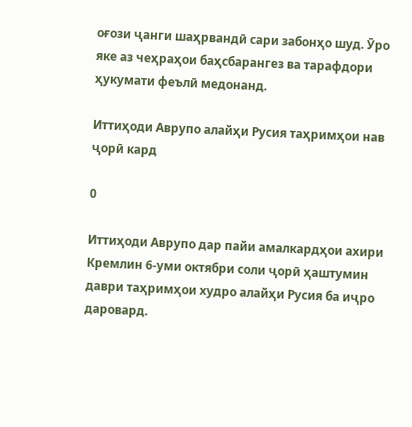оғози ҷанги шаҳрвандӣ сари забонҳо шуд. Ӯро яке аз чеҳраҳои баҳсбарангез ва тарафдори ҳукумати феълӣ медонанд.

Иттиҳоди Аврупо алайҳи Русия таҳримҳои нав ҷорӣ кард

0

Иттиҳоди Аврупо дар пайи амалкардҳои ахири Кремлин 6-уми октябри соли ҷорӣ ҳаштумин даври таҳримҳои худро алайҳи Русия ба иҷро даровард.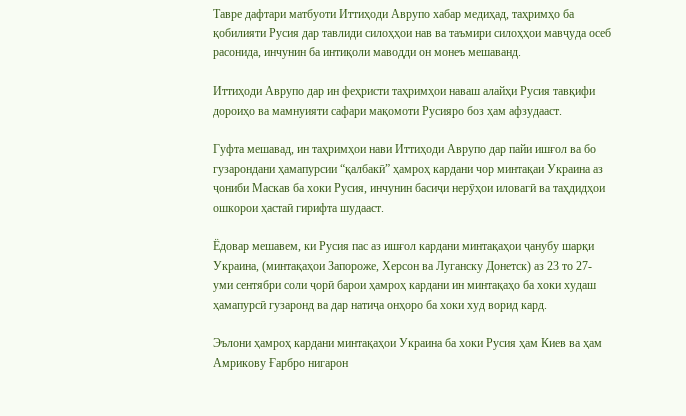Тавре дафтари матбуоти Иттиҳоди Аврупо хабар медиҳад, таҳримҳо ба қобилияти Русия дар тавлиди силоҳҳои нав ва таъмири силоҳҳои мавҷуда осеб расонида, инчунин ба интиқоли маводди он монеъ мешаванд.

Иттиҳоди Аврупо дар ин феҳристи таҳримҳои наваш алайҳи Русия тавқифи дороиҳо ва мамнуияти сафари мақомоти Русияро боз ҳам афзудааст.

Гуфта мешавад, ин таҳримҳои нави Иттиҳоди Аврупо дар пайи ишғол ва бо гузарондани ҳамапурсии “қалбакӣ” ҳамроҳ кардани чор минтақаи Украина аз ҷониби Маскав ба хоки Русия, инчунин басиҷи нерӯҳои иловагӣ ва таҳдидҳои ошкорои ҳастаӣ гирифта шудааст.

Ёдовар мешавем, ки Русия пас аз ишғол кардани минтақаҳои ҷанубу шарқи Украина, (минтақаҳои Запороже, Херсон ва Луганску Донетск) аз 23 то 27-уми сентябри соли ҷорӣ барои ҳамроҳ кардани ин минтақаҳо ба хоки худаш ҳамапурсӣ гузаронд ва дар натиҷа онҳоро ба хоки худ ворид кард.

Эълони ҳамроҳ кардани минтақаҳои Украина ба хоки Русия ҳам Киев ва ҳам Амрикову Ғарбро нигарон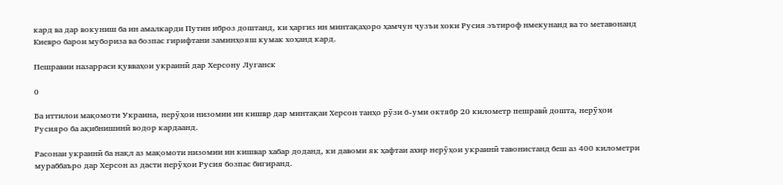кард ва дар вокуниш ба ин амалкарди Путин иброз доштанд, ки ҳаргиз ин минтақаҳоро ҳамчун ҷузъи хоки Русия эътироф нмекунанд ва то метавонанд Киевро барои мубориза ва бозпас гирифтани заминҳояш кумак хоҳанд кард.

Пешравии назарраси қувваҳои украинӣ дар Херсону Луганск

0

Ба иттилои мақомоти Украина, нерӯҳои низомии ин кишвр дар минтақаи Херсон танҳо рӯзи 6-уми октябр 20 километр пешравӣ дошта, нерӯҳои Русияро ба ақибнишинӣ водор кардаанд.

Расонаи украинӣ ба нақл аз мақомоти низомии ин кишвар хабар доданд, ки давоми як ҳафтаи ахир нерӯҳои украинӣ тавонистанд беш аз 400 километри мураббаъро дар Херсон аз дасти нерӯҳои Русия бозпас бигиранд.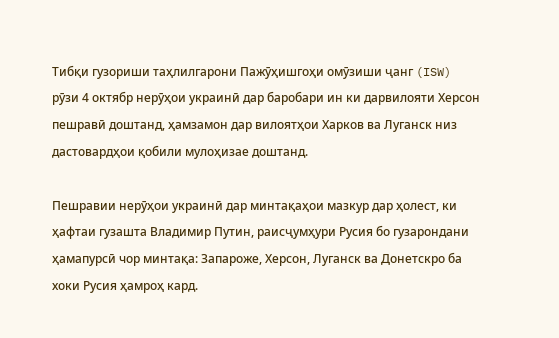Тибқи гузориши таҳлилгарони Пажӯҳишгоҳи омӯзиши ҷанг (ISW) рӯзи 4 октябр нерӯҳои украинӣ дар баробари ин ки дарвилояти Херсон пешравӣ доштанд, ҳамзамон дар вилоятҳои Харков ва Луганск низ дастовардҳои қобили мулоҳизае доштанд.

Пешравии нерӯҳои украинӣ дар минтақаҳои мазкур дар ҳолест, ки ҳафтаи гузашта Владимир Путин, раисҷумҳури Русия бо гузарондани ҳамапурсӣ чор минтақа: Запароже, Херсон, Луганск ва Донетскро ба хоки Русия ҳамроҳ кард.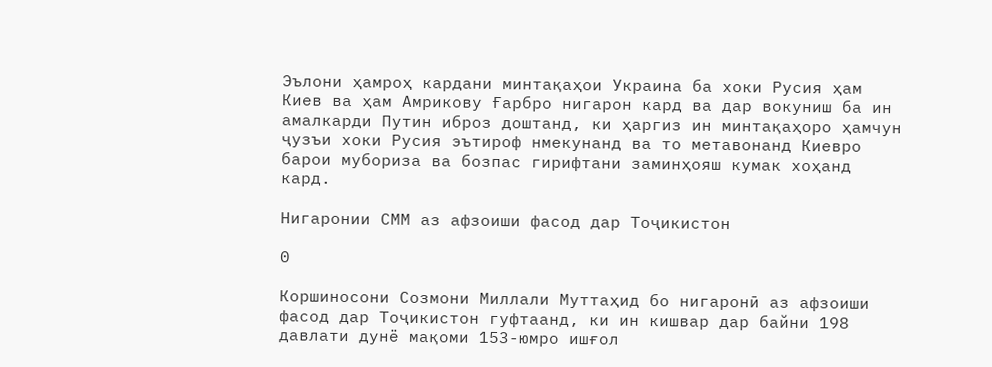Эълони ҳамроҳ кардани минтақаҳои Украина ба хоки Русия ҳам Киев ва ҳам Амрикову Ғарбро нигарон кард ва дар вокуниш ба ин амалкарди Путин иброз доштанд, ки ҳаргиз ин минтақаҳоро ҳамчун ҷузъи хоки Русия эътироф нмекунанд ва то метавонанд Киевро барои мубориза ва бозпас гирифтани заминҳояш кумак хоҳанд кард.

Нигаронии СММ аз афзоиши фасод дар Тоҷикистон

0

Коршиносони Созмони Миллали Муттаҳид бо нигаронӣ аз афзоиши фасод дар Тоҷикистон гуфтаанд, ки ин кишвар дар байни 198 давлати дунё мақоми 153-юмро ишғол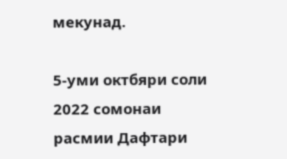мекунад.

5-уми октбяри соли 2022 сомонаи расмии Дафтари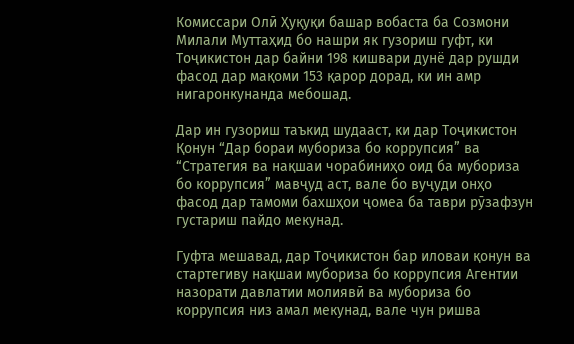Комиссари Олӣ Ҳуқуқи башар вобаста ба Созмони Милали Муттаҳид бо нашри як гузориш гуфт, ки Тоҷикистон дар байни 198 кишвари дунё дар рушди фасод дар мақоми 153 қарор дорад, ки ин амр нигаронкунанда мебошад.

Дар ин гузориш таъкид шудааст, ки дар Тоҷикистон Қонун “Дар бораи мубориза бо коррупсия” ва “Стратегия ва нақшаи чорабиниҳо оид ба мубориза бо коррупсия” мавҷуд аст, вале бо вуҷуди онҳо фасод дар тамоми бахшҳои ҷомеа ба таври рӯзафзун густариш пайдо мекунад.

Гуфта мешавад, дар Тоҷикистон бар иловаи қонун ва стартегиву нақшаи мубориза бо коррупсия Агентии назорати давлатии молиявӣ ва мубориза бо коррупсия низ амал мекунад, вале чун ришва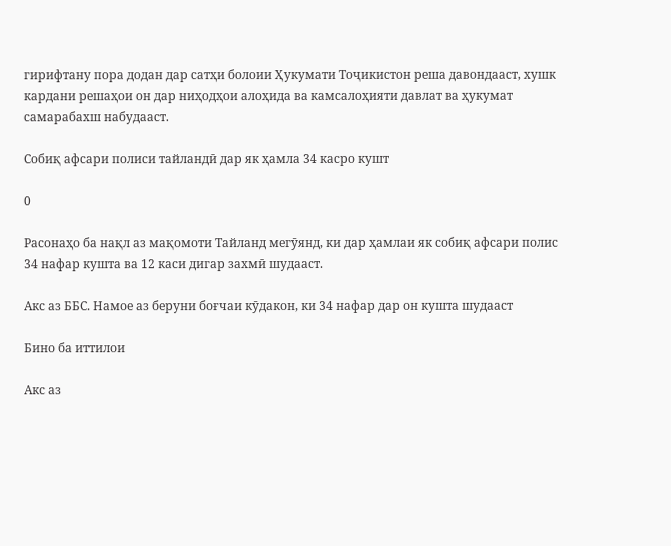гирифтану пора додан дар сатҳи болоии Ҳукумати Тоҷикистон реша давондааст, хушк кардани решаҳои он дар ниҳодҳои алоҳида ва камсалоҳияти давлат ва ҳукумат самарабахш набудааст.

Собиқ афсари полиси тайландӣ дар як ҳамла 34 касро кушт

0

Расонаҳо ба нақл аз мақомоти Тайланд мегӯянд, ки дар ҳамлаи як собиқ афсари полис 34 нафар кушта ва 12 каси дигар захмӣ шудааст.

Акс аз ББС. Намое аз беруни боғчаи кӯдакон, ки 34 нафар дар он кушта шудааст

Бино ба иттилои

Акс аз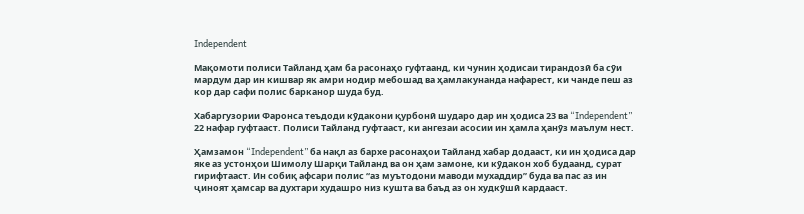Independent

Мақомоти полиси Тайланд ҳам ба расонаҳо гуфтаанд, ки чунин ҳодисаи тирандозӣ ба сӯи мардум дар ин кишвар як амри нодир мебошад ва ҳамлакунанда нафарест, ки чанде пеш аз кор дар сафи полис барканор шуда буд.

Хабаргузории Фаронса теъдоди кӯдакони қурбонӣ шударо дар ин ҳодиса 23 ва “Independent” 22 нафар гуфтааст. Полиси Тайланд гуфтааст, ки ангезаи асосии ин ҳамла ҳанӯз маълум нест.

Ҳамзамон “Independent” ба нақл аз бархе расонаҳои Тайланд хабар додааст, ки ин ҳодиса дар яке аз устонҳои Шимолу Шарқи Тайланд ва он ҳам замоне, ки кӯдакон хоб будаанд, сурат гирифтааст. Ин собиқ афсари полис “аз муътодони маводи мухаддир” буда ва пас аз ин ҷиноят ҳамсар ва духтари худашро низ кушта ва баъд аз он худкӯшӣ кардааст.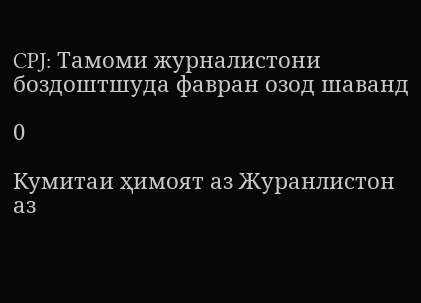CPJ: Тамоми журналистони боздоштшуда фавран озод шаванд

0

Кумитаи ҳимоят аз Журанлистон аз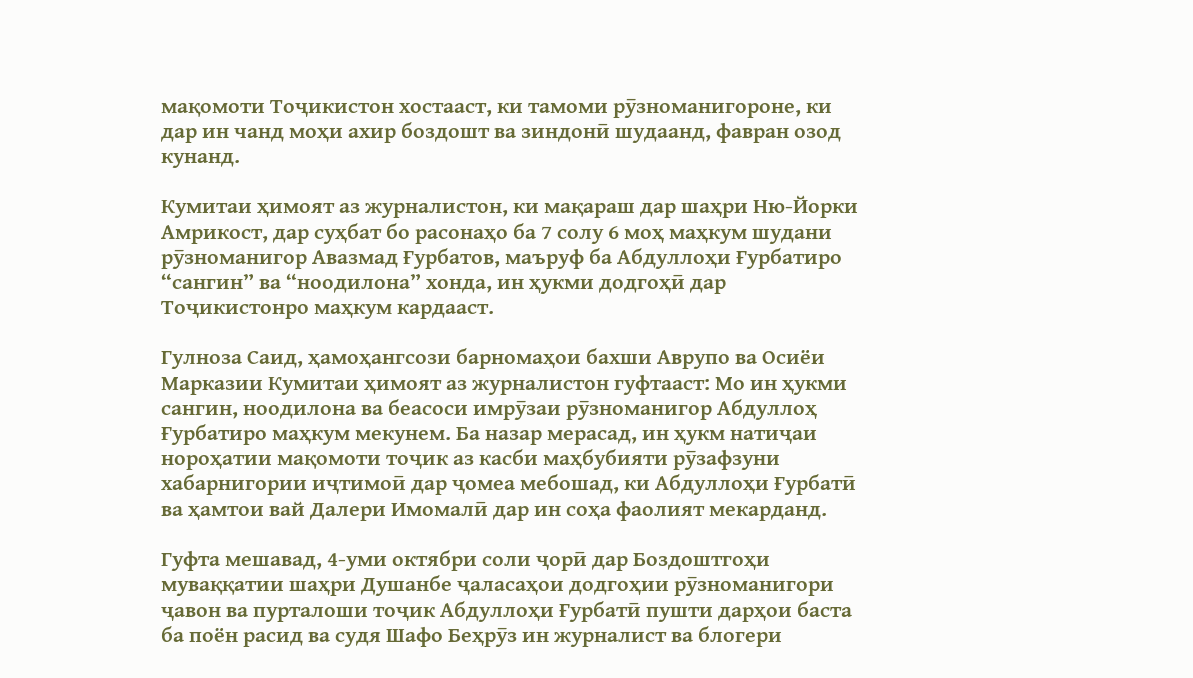мақомоти Тоҷикистон хостааст, ки тамоми рӯзноманигороне, ки дар ин чанд моҳи ахир боздошт ва зиндонӣ шудаанд, фавран озод кунанд.

Кумитаи ҳимоят аз журналистон, ки мақараш дар шаҳри Ню-Йорки Амрикост, дар суҳбат бо расонаҳо ба 7 солу 6 моҳ маҳкум шудани рӯзноманигор Авазмад Ғурбатов, маъруф ба Абдуллоҳи Ғурбатиро “сангин” ва “ноодилона” хонда, ин ҳукми додгоҳӣ дар Тоҷикистонро маҳкум кардааст.

Гулноза Саид, ҳамоҳангсози барномаҳои бахши Аврупо ва Осиёи Марказии Кумитаи ҳимоят аз журналистон гуфтааст: Мо ин ҳукми сангин, ноодилона ва беасоси имрӯзаи рӯзноманигор Абдуллоҳ Ғурбатиро маҳкум мекунем. Ба назар мерасад, ин ҳукм натиҷаи нороҳатии мақомоти тоҷик аз касби маҳбубияти рӯзафзуни хабарнигории иҷтимоӣ дар ҷомеа мебошад, ки Абдуллоҳи Ғурбатӣ ва ҳамтои вай Далери Имомалӣ дар ин соҳа фаолият мекарданд.

Гуфта мешавад, 4-уми октябри соли ҷорӣ дар Боздоштгоҳи муваққатии шаҳри Душанбе ҷаласаҳои додгоҳии рӯзноманигори ҷавон ва пурталоши тоҷик Абдуллоҳи Ғурбатӣ пушти дарҳои баста ба поён расид ва судя Шафо Беҳрӯз ин журналист ва блогери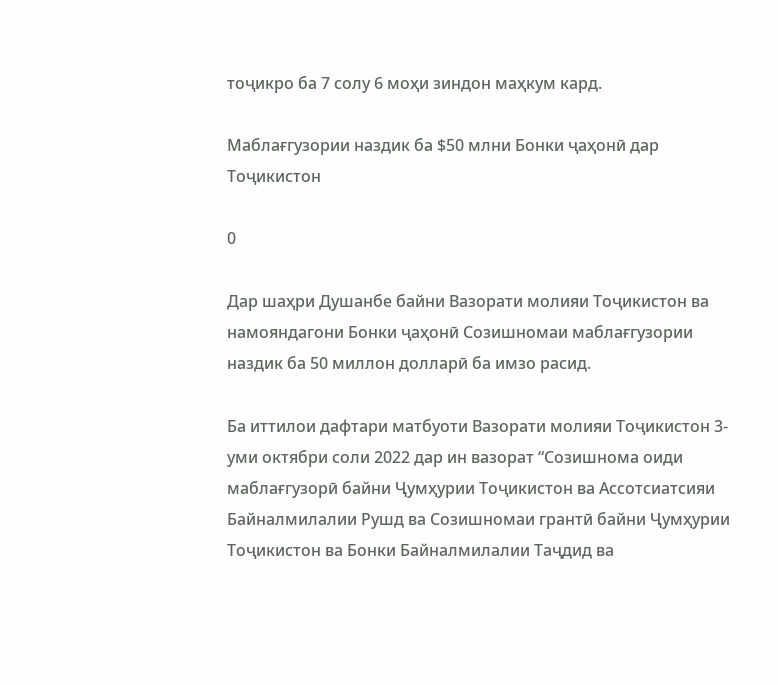тоҷикро ба 7 солу 6 моҳи зиндон маҳкум кард.

Маблағгузории наздик ба $50 млни Бонки ҷаҳонӣ дар Тоҷикистон

0

Дар шаҳри Душанбе байни Вазорати молияи Тоҷикистон ва намояндагони Бонки ҷаҳонӣ Созишномаи маблағгузории наздик ба 50 миллон долларӣ ба имзо расид.

Ба иттилои дафтари матбуоти Вазорати молияи Тоҷикистон 3-уми октябри соли 2022 дар ин вазорат “Созишнома оиди маблағгузорӣ байни Ҷумҳурии Тоҷикистон ва Ассотсиатсияи Байналмилалии Рушд ва Созишномаи грантӣ байни Ҷумҳурии Тоҷикистон ва Бонки Байналмилалии Таҷдид ва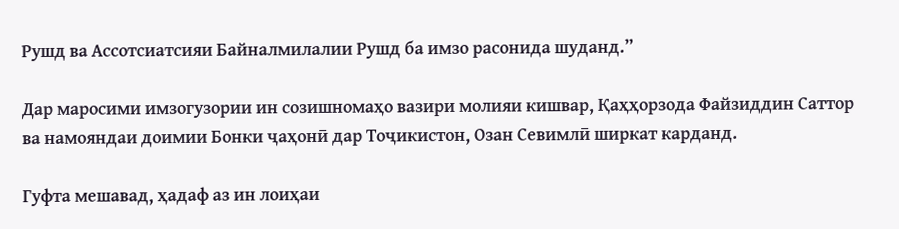Рушд ва Ассотсиатсияи Байналмилалии Рушд ба имзо расонида шуданд.”

Дар маросими имзогузории ин созишномаҳо вазири молияи кишвар, Қаҳҳорзода Файзиддин Саттор ва намояндаи доимии Бонки ҷаҳонӣ дар Тоҷикистон, Озан Севимлӣ ширкат карданд.

Гуфта мешавад, ҳадаф аз ин лоиҳаи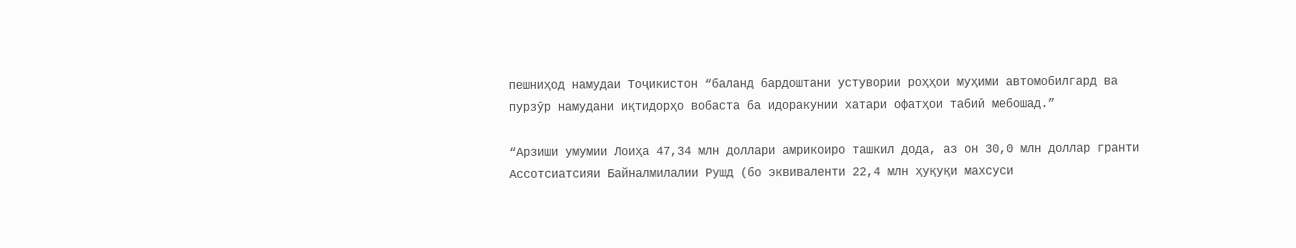пешниҳод намудаи Тоҷикистон “баланд бардоштани устувории роҳҳои муҳими автомобилгард ва пурзӯр намудани иқтидорҳо вобаста ба идоракунии хатари офатҳои табиӣ мебошад.”

“Арзиши умумии Лоиҳа 47,34 млн доллари амрикоиро ташкил дода, аз он 30,0 млн доллар гранти Ассотсиатсияи Байналмилалии Рушд (бо эквиваленти 22,4 млн ҳуқуқи махсуси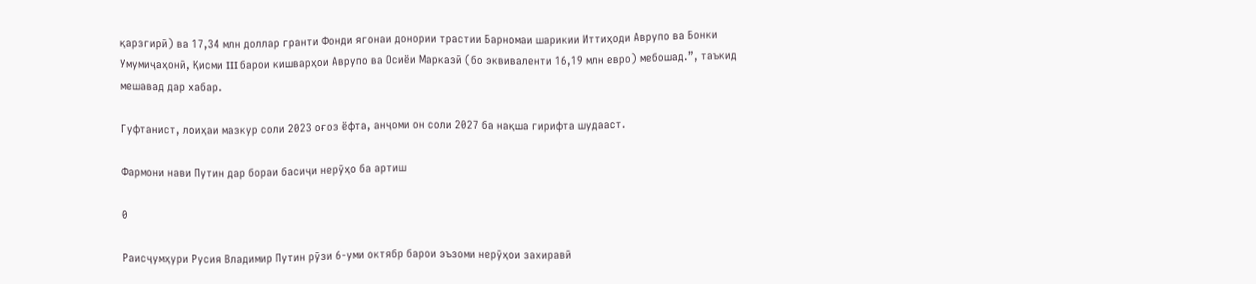қарзгирӣ) ва 17,34 млн доллар гранти Фонди ягонаи донории трастии Барномаи шарикии Иттиҳоди Аврупо ва Бонки Умумиҷаҳонӣ, Қисми III барои кишварҳои Аврупо ва Осиёи Марказӣ (бо эквиваленти 16,19 млн евро) мебошад.”, таъкид мешавад дар хабар.

Гуфтанист, лоиҳаи мазкур соли 2023 оғоз ёфта, анҷоми он соли 2027 ба нақша гирифта шудааст.

Фармони нави Путин дар бораи басиҷи нерӯҳо ба артиш

0

Раисҷумҳури Русия Владимир Путин рӯзи 6-уми октябр барои эъзоми нерӯҳои захиравӣ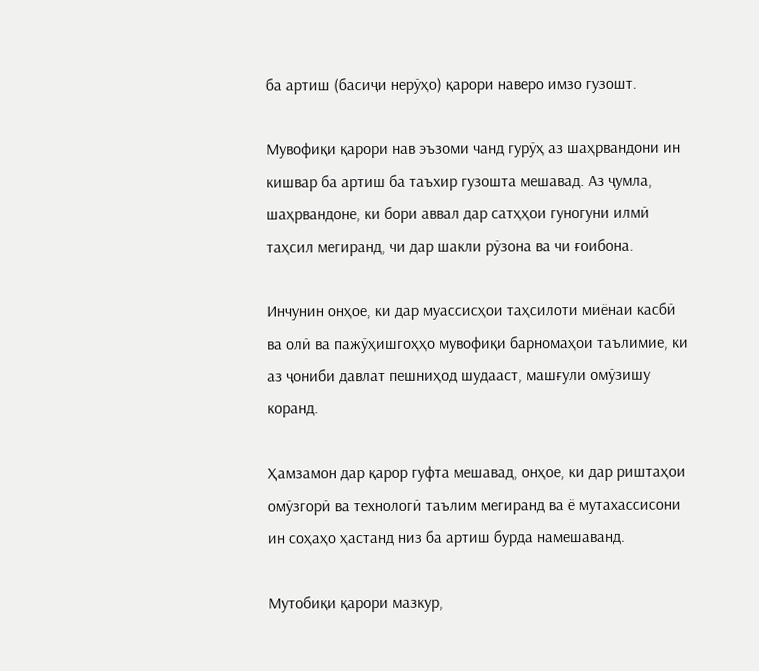ба артиш (басиҷи нерӯҳо) қарори наверо имзо гузошт.

Мувофиқи қарори нав эъзоми чанд гурӯҳ аз шаҳрвандони ин кишвар ба артиш ба таъхир гузошта мешавад. Аз ҷумла, шаҳрвандоне, ки бори аввал дар сатҳҳои гуногуни илмӣ таҳсил мегиранд, чи дар шакли рӯзона ва чи ғоибона.

Инчунин онҳое, ки дар муассисҳои таҳсилоти миёнаи касбӣ ва олӣ ва пажӯҳишгоҳҳо мувофиқи барномаҳои таълимие, ки аз ҷониби давлат пешниҳод шудааст, машғули омӯзишу коранд.

Ҳамзамон дар қарор гуфта мешавад, онҳое, ки дар риштаҳои омӯзгорӣ ва технологӣ таълим мегиранд ва ё мутахассисони ин соҳаҳо ҳастанд низ ба артиш бурда намешаванд.

Мутобиқи қарори мазкур,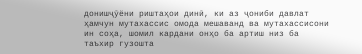донишҷӯёни риштаҳои динӣ, ки аз ҷониби давлат ҳамчун мутахассис омода мешаванд ва мутахассисони ин соҳа, шомил кардани онҳо ба артиш низ ба таъхир гузошта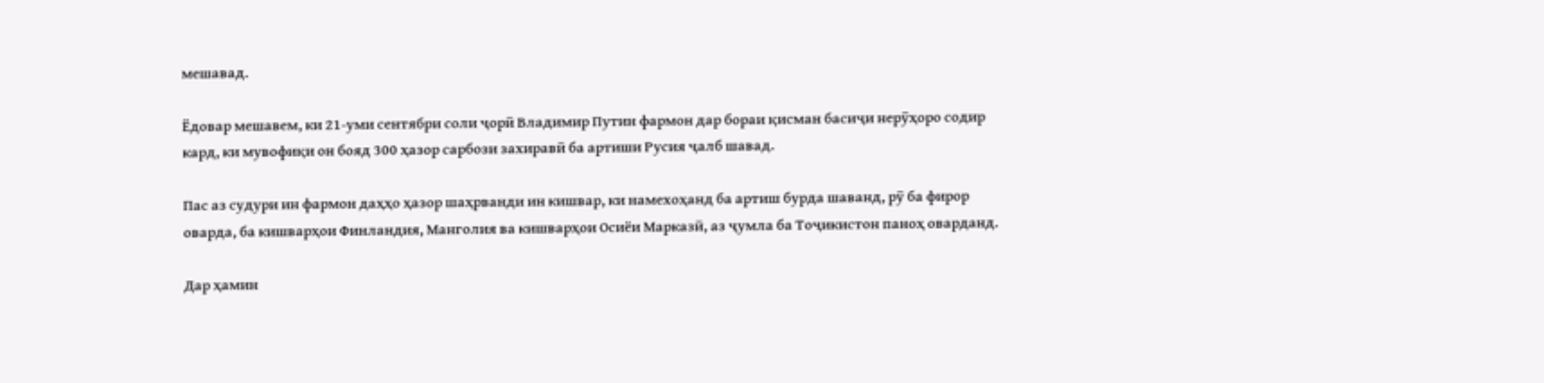мешавад.

Ёдовар мешавем, ки 21-уми сентябри соли ҷорӣ Владимир Путин фармон дар бораи қисман басиҷи нерӯҳоро содир кард, ки мувофиқи он бояд 300 ҳазор сарбози захиравӣ ба артиши Русия ҷалб шавад.

Пас аз судури ин фармон даҳҳо ҳазор шаҳрванди ин кишвар, ки намехоҳанд ба артиш бурда шаванд, рӯ ба фирор оварда, ба кишварҳои Финландия, Манголия ва кишварҳои Осиёи Марказӣ, аз ҷумла ба Тоҷикистон паноҳ оварданд.

Дар ҳамин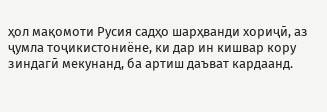ҳол мақомоти Русия садҳо шарҳванди хориҷӣ, аз ҷумла тоҷикистониёне, ки дар ин кишвар кору зиндагӣ мекунанд, ба артиш даъват кардаанд.